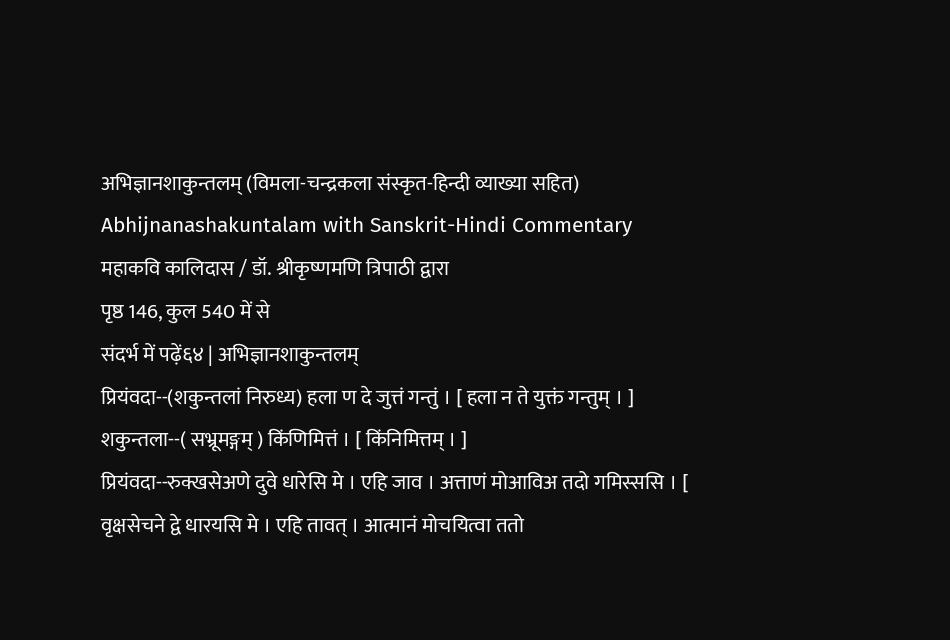अभिज्ञानशाकुन्तलम् (विमला-चन्द्रकला संस्कृत-हिन्दी व्याख्या सहित)
Abhijnanashakuntalam with Sanskrit-Hindi Commentary
महाकवि कालिदास / डॉ. श्रीकृष्णमणि त्रिपाठी द्वारा
पृष्ठ 146, कुल 540 में से
संदर्भ में पढ़ें६४ | अभिज्ञानशाकुन्तलम्
प्रियंवदा--(शकुन्तलां निरुध्य) हला ण दे जुत्तं गन्तुं । [ हला न ते युक्तं गन्तुम् । ]
शकुन्तला--( सभ्रूमङ्गम् ) किंणिमित्तं । [ किंनिमित्तम् । ]
प्रियंवदा--रुक्खसेअणे दुवे धारेसि मे । एहि जाव । अत्ताणं मोआविअ तदो गमिस्ससि । [ वृक्षसेचने द्वे धारयसि मे । एहि तावत् । आत्मानं मोचयित्वा ततो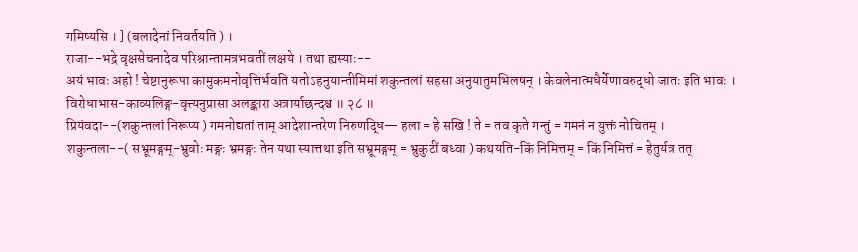गमिष्यसि । ] (बलादेनां निवर्तयति ) ।
राजा--भद्रे वृक्षसेचनादेव परिश्रान्तामत्रभवतीं लक्षये । तथा ह्यस्याः--
अयं भावः अहो ! चेष्टानुरूपा कामुकमनोवृत्तिर्भवति यतोऽहनुयान्तीमिमां शकुन्तलां सहसा अनुयातुमभिलषन् । केवलेनात्मधैर्येणावरुद्धो जातः इति भावः । विरोधाभास-काव्यलिङ्ग-वृत्त्यनुप्रासा अलङ्कारा अत्रार्याछन्दश्च ॥ २८ ॥
प्रियंवदा--(शकुन्तलां निरूप्य ) गमनोद्यतां ताम् आदेशान्तरेण निरुणद्धि— हला = हे सखि ! ते = तव कृते गन्तुं = गमनं न युक्तं नोचितम् ।
शकुन्तला--( सभ्रूमङ्गम्-भ्रुवोः मङ्गः भ्रमङ्गः तेन यथा स्यात्तथा इति सभ्रूमङ्गम् = भ्रुकुटीं बध्वा ) कथयति-किं निमित्तम् = किं निमित्तं = हेतुर्यत्र तत्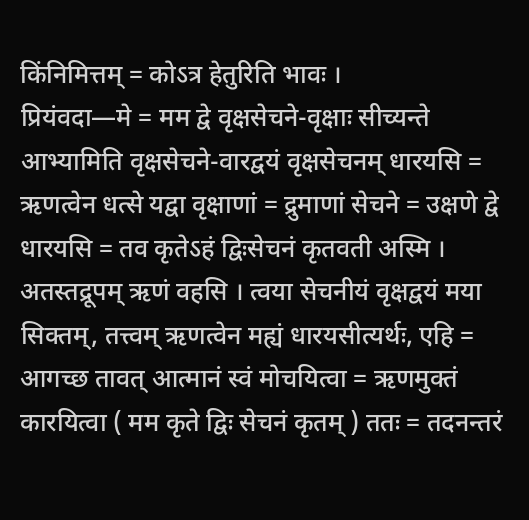किंनिमित्तम् = कोऽत्र हेतुरिति भावः ।
प्रियंवदा—मे = मम द्वे वृक्षसेचने-वृक्षाः सीच्यन्ते आभ्यामिति वृक्षसेचने-वारद्वयं वृक्षसेचनम् धारयसि = ऋणत्वेन धत्से यद्वा वृक्षाणां = द्रुमाणां सेचने = उक्षणे द्वे धारयसि = तव कृतेऽहं द्विःसेचनं कृतवती अस्मि । अतस्तद्रूपम् ऋणं वहसि । त्वया सेचनीयं वृक्षद्वयं मया सिक्तम्, तत्त्वम् ऋणत्वेन मह्यं धारयसीत्यर्थः, एहि = आगच्छ तावत् आत्मानं स्वं मोचयित्वा = ऋणमुक्तं कारयित्वा ( मम कृते द्विः सेचनं कृतम् ) ततः = तदनन्तरं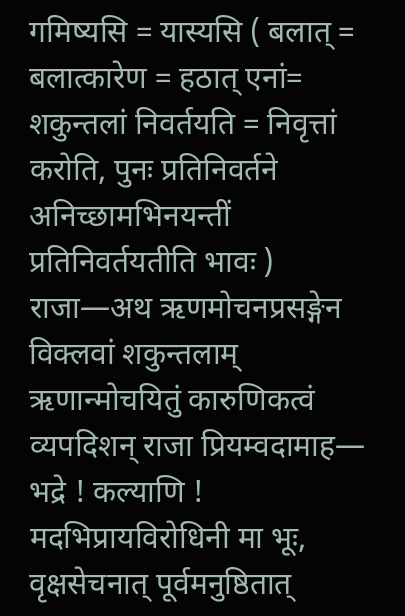गमिष्यसि = यास्यसि ( बलात् = बलात्कारेण = हठात् एनां= शकुन्तलां निवर्तयति = निवृत्तां करोति, पुनः प्रतिनिवर्तने अनिच्छामभिनयन्तीं प्रतिनिवर्तयतीति भावः )
राजा—अथ ऋणमोचनप्रसङ्गेन विक्लवां शकुन्तलाम् ऋणान्मोचयितुं कारुणिकत्वं व्यपदिशन् राजा प्रियम्वदामाह— भद्रे ! कल्याणि ! मदभिप्रायविरोधिनी मा भूः, वृक्षसेचनात् पूर्वमनुष्ठितात्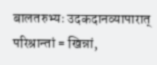बालतरुभ्यः उदकदानव्यापारात् परिश्रान्तां = खिन्नां,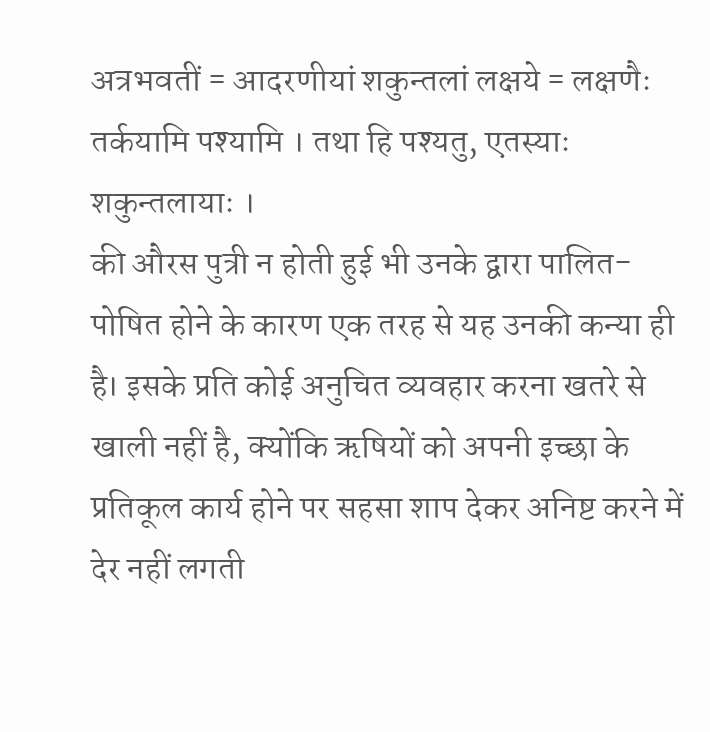अत्रभवतीं = आदरणीयां शकुन्तलां लक्षये = लक्षणैः तर्कयामि पश्यामि । तथा हि पश्यतु, एतस्याः शकुन्तलायाः ।
की औरस पुत्री न होती हुई भी उनके द्वारा पालित-पोषित होने के कारण एक तरह से यह उनकी कन्या ही है। इसके प्रति कोई अनुचित व्यवहार करना खतरे से खाली नहीं है, क्योंकि ऋषियों को अपनी इच्छा के प्रतिकूल कार्य होने पर सहसा शाप देकर अनिष्ट करने में देर नहीं लगती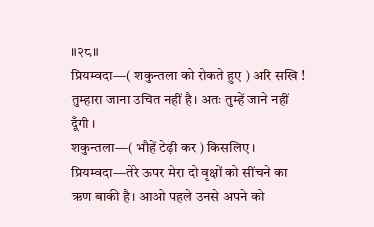॥२८॥
प्रियम्वदा—( शकुन्तला को रोकते हुए ) अरि सखि ! तुम्हारा जाना उचित नहीं है। अतः तुम्हें जाने नहीं दूँगी ।
शकुन्तला—( भौहें टेढ़ी कर ) किसलिए ।
प्रियम्वदा—तेरे ऊपर मेरा दो वृक्षों को सींचने का ऋण बाकी है। आओ पहले उनसे अपने को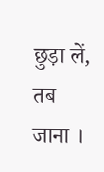छुड़ा लें, तब जाना ।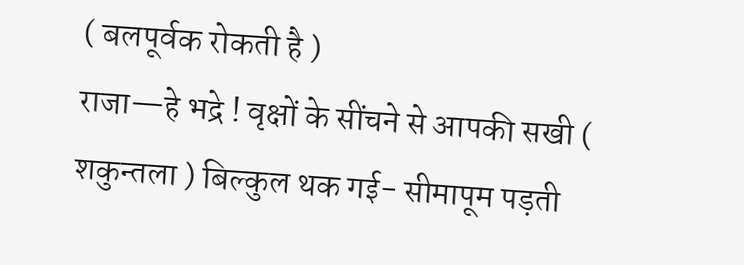( बलपूर्वक रोकती है )
राजा—हे भद्रे ! वृक्षों के सींचने से आपकी सखी ( शकुन्तला ) बिल्कुल थक गई- सीमापूम पड़ती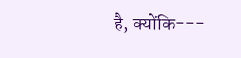है, क्योंकि---